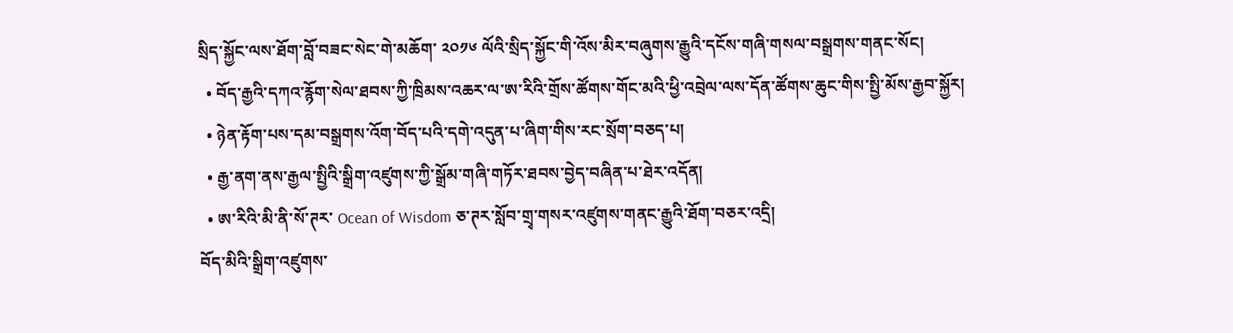སྲིད་སྐྱོང་ལས་ཐོག་བློ་བཟང་སེང་གེ་མཆོག་ ༢༠༡༦ ལོའི་སྲིད་སྐྱོང་གི་འོས་མིར་བཞུགས་རྒྱུའི་དངོས་གཞི་གསལ་བསྒྲགས་གནང་སོང།
  • བོད་རྒྱའི་དཀའ་རྙོག་སེལ་ཐབས་ཀྱི་ཁྲིམས་འཆར་ལ་ཨ་རིའི་གྲོས་ཚོགས་གོང་མའི་ཕྱི་འབྲེལ་ལས་དོན་ཚོགས་ཆུང་གིས་སྤྱི་མོས་རྒྱབ་སྐྱོར།
  • ཉེན་རྟོག་པས་དམ་བསྒྲགས་འོག་བོད་པའི་དགེ་འདུན་པ་ཞིག་གིས་རང་སྲོག་བཅད་པ།
  • རྒྱ་ནག་ནས་རྒྱལ་སྤྱིའི་སྒྲིག་འཛུགས་ཀྱི་སྒྲོམ་གཞི་གཏོར་ཐབས་བྱེད་བཞིན་པ་ཐེར་འདོན།
  • ཨ་རིའི་མི་ནི་སོ་ཊར་ Ocean of Wisdom ཅ་ཊར་སློབ་གྲྭ་གསར་འཛུགས་གནང་རྒྱུའི་ཐོག་བཅར་འདྲི།
བོད་མིའི་སྒྲིག་འཛུགས་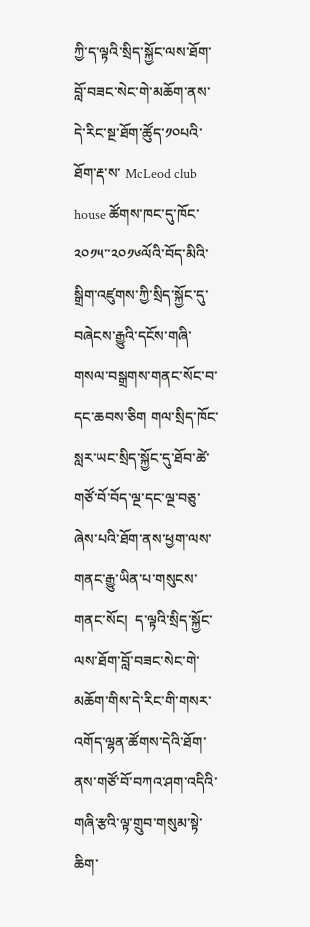ཀྱི་ད་ལྟའི་སྲིད་སྐྱོང་ལས་ཐོག་བློ་བཟང་སེང་གེ་མཆོག་ནས་དེ་རིང་སྔ་ཐོག་ཚོུད་༡༠པའི་ཐོག་རྡ་ས་ McLeod club house ཚོགས་ཁང་དུ་ཁོང་༢༠༡༥་་༢༠༡༦ལོའི་བོད་མིའི་སྒྲིག་འཛུགས་ཀྱི་སྲིད་སྐྱོང་དུ་བཞེངས་རྒྱུའི་དངོས་གཞི་གསལ་བསྒྲགས་གནང་སོང་བ་དང་ཆབས་ཅིག གལ་སྲིད་ཁོང་སླར་ཡང་སྲིད་སྐྱོང་དུ་ཐོབ་ཚེ་གཙོ་བོ་བོད་ལྔ་དང་ལྔ་བཅུ་ཞེས་པའི་ཐོག་ནས་ཕྱག་ལས་གནང་རྒྱུ་ཡིན་པ་གསུངས་གནང་སོང།  ད་ལྟའི་སྲིད་སྐྱོང་ལས་ཐོག་བློ་བཟང་སེང་གེ་མཆོག་གིས་དེ་རིང་གི་གསར་འགོད་ལྷན་ཚོགས་དེའི་ཐོག་ནས་གཙོ་བོ་བཀའ་ཤག་འདིའི་གཞི་རྩའི་ལྟ་གྲུབ་གསུམ་སྟེ་ཆིག་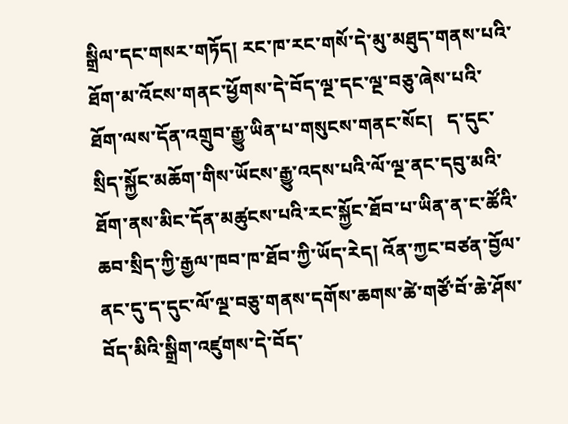སྒྲིལ་དང་གསར་གཏོད། རང་ཁ་རང་གསོ་དེ་མུ་མཐུད་གནས་པའི་ཐོག་མ་འོངས་གནང་ཕྱོགས་དེ་བོད་ལྔ་དང་ལྔ་བཅུ་ཞེས་པའི་ཐོག་ལས་དོན་འགྲུབ་རྒྱུ་ཡིན་པ་གསུངས་གནང་སོང།   ད་དུང་སྲིད་སྐྱོང་མཆོག་གིས་ཡོངས་རྒྱུ་འདས་པའི་ལོ་ལྔ་ནང་དབུ་མའི་ཐོག་ནས་མིང་དོན་མཚུངས་པའི་རང་སྐྱོང་ཐོབ་པ་ཡིན་ན་ང་ཚོའི་ཆབ་སྲིད་ཀྱི་རྒྱལ་ཁབ་ཁ་ཐོབ་ཀྱི་ཡོད་རེད། འོན་ཀྱང་བཙན་བྱོལ་ནང་དུ་ད་དུང་ལོ་ལྔ་བཅུ་གནས་དགོས་ཆགས་ཚེ་གཙོ་བོ་ཆེ་ཤོས་བོད་མིའི་སྒྲིག་འཛུགས་དེ་བོད་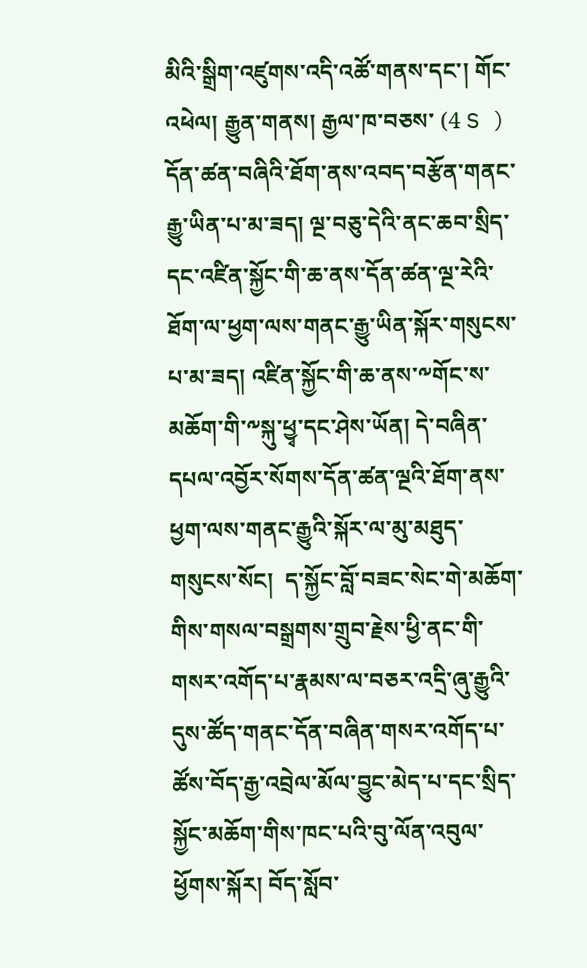མིའི་སྒྲིག་འཛུགས་འདི་འཚོ་གནས་དང་། གོང་འཕེལ། རྒྱུན་གནས། རྒྱལ་ཁ་བཅས་ (4 S ) དོན་ཚན་བཞིའི་ཐོག་ནས་འབད་བརྩོན་གནང་རྒྱུ་ཡིན་པ་མ་ཟད། ལྔ་བཅུ་དེའི་ནང་ཆབ་སྲིད་དང་འཛིན་སྐྱོང་གི་ཆ་ནས་དོན་ཚན་ལྔ་རེའི་ཐོག་ལ་ཕྱག་ལས་གནང་རྒྱུ་ཡིན་སྐོར་གསུངས་པ་མ་ཟད། འཛིན་སྐྱོང་གི་ཆ་ནས་༸གོང་ས་མཆོག་གི་༸སྐུ་ཕྱྭ་དང་ཤེས་ཡོན། དེ་བཞིན་དཔལ་འབྱོར་སོགས་དོན་ཚན་ལྔའི་ཐོག་ནས་ཕྱག་ལས་གནང་རྒྱུའི་སྐོར་ལ་མུ་མཐུད་གསུངས་སོང།  ད་སྐྱོང་བློ་བཟང་སེང་གེ་མཆོག་གིས་གསལ་བསྒྲགས་གྲུབ་རྗེས་ཕྱི་ནང་གི་གསར་འགོད་པ་རྣམས་ལ་བཅར་འདྲི་ཞུ་རྒྱུའི་དུས་ཚོད་གནང་དོན་བཞིན་གསར་འགོད་པ་ཚོས་བོད་རྒྱ་འབྲེལ་མོལ་བྱུང་མེད་པ་དང་སྲིད་སྐྱོང་མཆོག་གིས་ཁང་པའི་བུ་ལོན་འབུལ་ཕྱོགས་སྐོར། བོད་སློབ་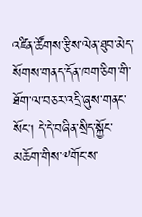འཛིན་ཚོགས་རྩིས་ལེན་ཐུབ་མེད་སོགས་གནད་དོན་ཁག་ཅིག་གི་ཐོག་ལ་བཅར་འདྲི་ཞུས་གནང་སོང། དེ་དེ་བཞིན་སྲིད་སྐྱོང་མཆོག་གིས་༸གོང་ས་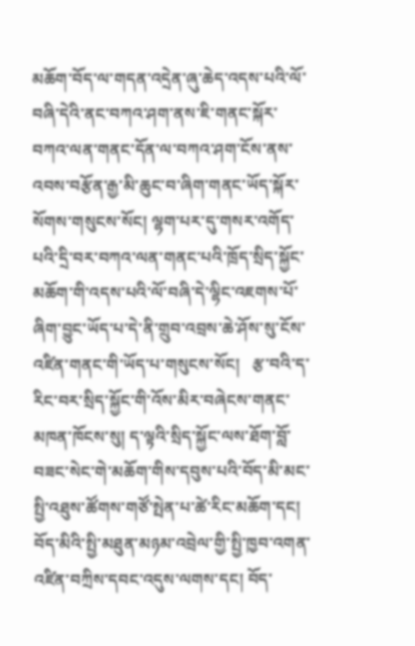མཆོག་བོད་ལ་གདན་འདྲེན་ཞུ་ཆེད་འདས་པའི་ལོ་བཞི་དེའི་ནང་བཀའ་ཤག་ནས་ཇི་གནང་སྐོར་བཀའ་ལན་གནང་དོན་ལ་བཀའ་ཤག་ངོས་ནས་འབས་བརྩོན་རྒྱ་མི་ཆུང་བ་ཞིག་གནང་ཡོད་སྐོར་སོགས་གསུངས་སོང། ལྷག་པར་དུ་གསར་འགོད་པའི་དྲི་བར་བཀའ་ལན་གནང་པའི་ཁྲོད་སྲིད་སྐྱོང་མཆོག་གི་འདས་པའི་ལོ་བཞི་དེ་ལྷིང་འཇགས་པོ་ཞིག་བྱུང་ཡོད་པ་དེ་ནི་གྲུབ་འབྲས་ཆེ་ཤོས་སུ་ངོས་འཛིན་གནང་གི་ཡོད་པ་གསུངས་སོང།   རྩ་བའི་ད་རིང་བར་སྲིད་སྐྱོང་གི་འོས་མིར་བཞེངས་གནང་མཁན་ཁོངས་སུ། ད་ལྟའི་སྲིད་སྐྱོང་ལས་ཐོག་བློ་བཟང་སེང་གེ་མཆོག་གིས་དབུས་པའི་བོད་མི་མང་སྤྱི་འཐུས་ཚོགས་གཙོ་སྤེན་པ་ཚེ་རིང་མཆོག་དང། བོད་མིའི་སྤྱི་མཐུན་མཉམ་འབྲེལ་གྱི་སྤྱི་ཁྱབ་འགན་འཛིན་བཀྲིས་དབང་འདུས་ལགས་དང། བོད་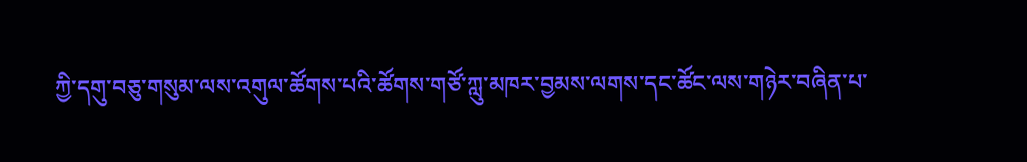ཀྱི་དགུ་བཅུ་གསུམ་ལས་འགུལ་ཚོགས་པའི་ཚོགས་གཙོ་ཀླུ་མཁར་བྱམས་ལགས་དང་ཚོང་ལས་གཉེར་བཞིན་པ་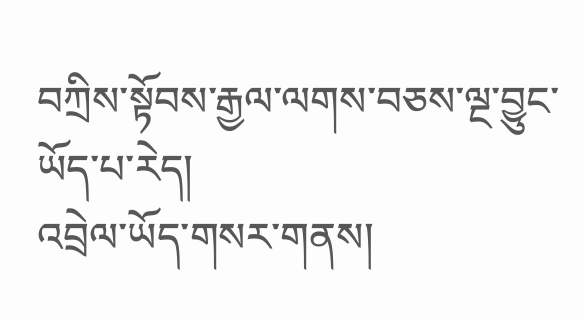བཀྲིས་སྟོབས་རྒྱལ་ལགས་བཅས་ལྔ་བྱུང་ཡོད་པ་རེད།
འབྲེལ་ཡོད་གསར་གནས།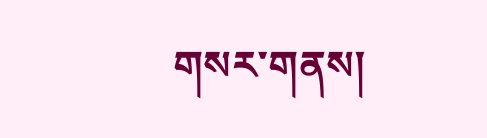གསར་གནས།